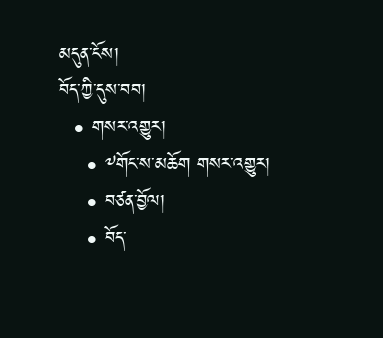མདུན་ངོས།
བོད་ཀྱི་དུས་བབ།
  • གསར་འགྱུར།
    • ༸གོང་ས་མཆོག གསར་འགྱུར།
    • བཙན་བྱོལ།
    • བོད་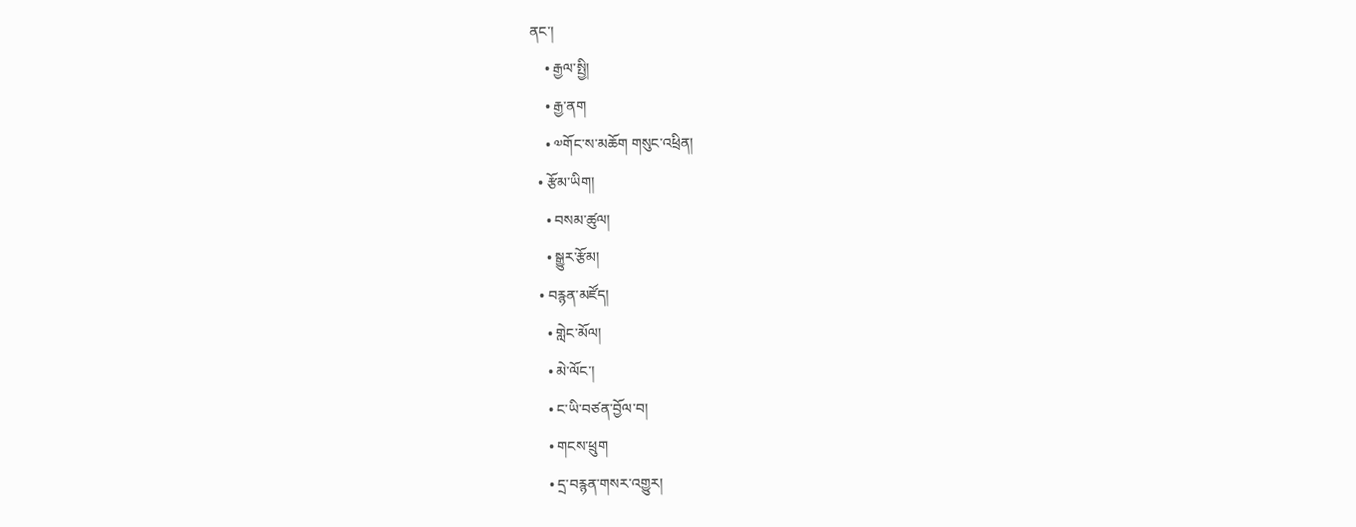ནང་།
    • རྒྱལ་སྤྱི།
    • རྒྱ་ནག
    • ༧གོང་ས་མཆོག གསུང་འཕྲིན།
  • རྩོམ་ཡིག།
    • བསམ་ཚུལ།
    • སྒྱུར་རྩོམ།
  • བརྙན་མཛོད།
    • གླེང་མོལ།
    • མེ་ལོང་།
    • ང་ཡི་བཙན་བྱོལ་བ།
    • གངས་ཕྲུག
    • དྲ་བརྙན་གསར་འགྱུར།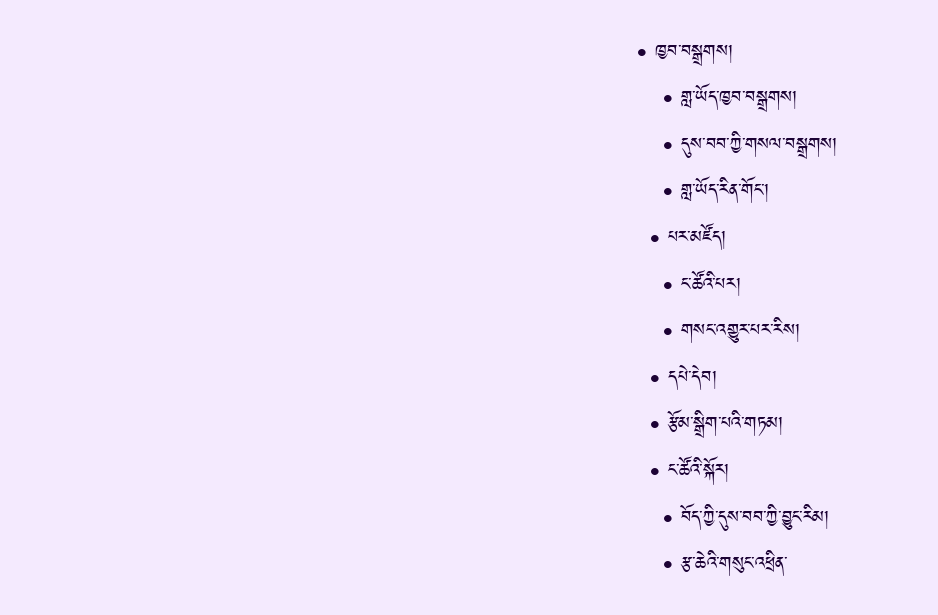• ཁྱབ་བསྒྲགས།
    • གླ་ཡོད་ཁྱབ་བསྒྲགས།
    • དུས་བབ་ཀྱི་གསལ་བསྒྲགས།
    • གླ་ཡོད་རིན་གོང་།
  • པར་མཛོད།
    • ང་ཚོའི་པར།
    • གསང་འགྱུར་པར་རིས།
  • དཔེ་དེབ།
  • རྩོམ་སྒྲིག་པའི་གཏམ།
  • ང་ཚོའི་སྐོར།
    • བོད་ཀྱི་དུས་བབ་ཀྱི་བྱུང་རིམ།
    • རྩ་ཆེའི་གསུང་འཕྲིན་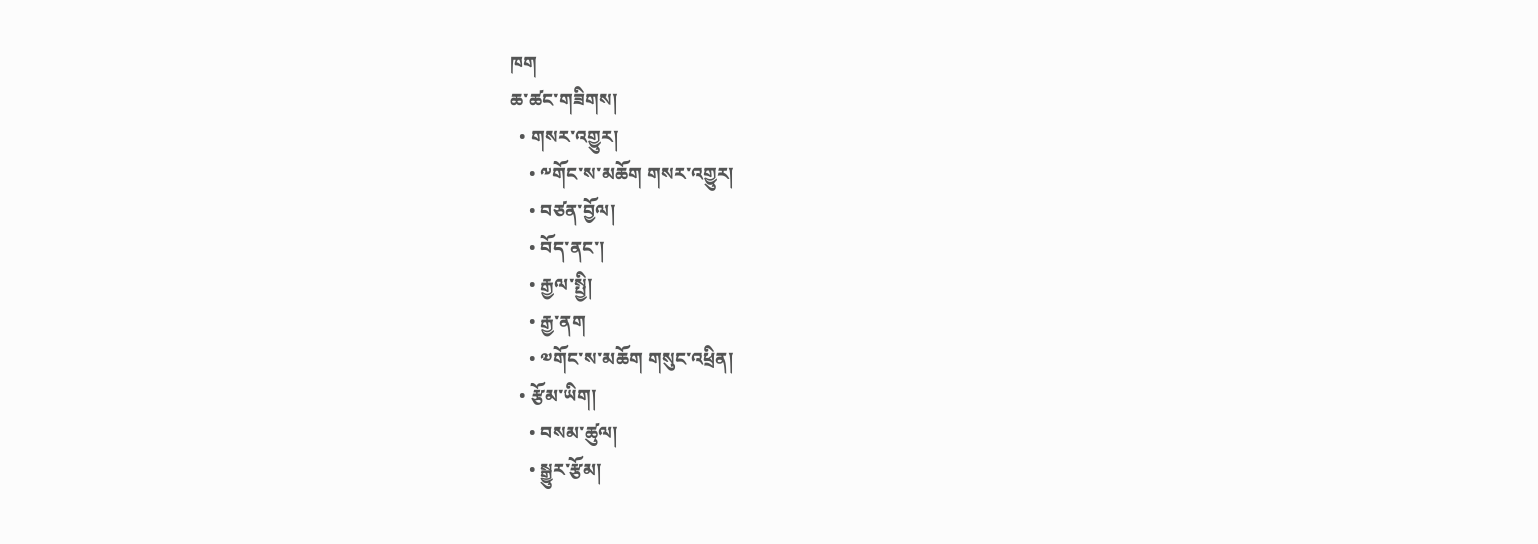ཁག
ཆ་ཚང་གཟིགས།
  • གསར་འགྱུར།
    • ༸གོང་ས་མཆོག གསར་འགྱུར།
    • བཙན་བྱོལ།
    • བོད་ནང་།
    • རྒྱལ་སྤྱི།
    • རྒྱ་ནག
    • ༧གོང་ས་མཆོག གསུང་འཕྲིན།
  • རྩོམ་ཡིག།
    • བསམ་ཚུལ།
    • སྒྱུར་རྩོམ།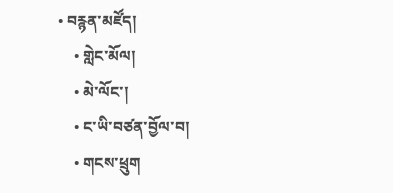• བརྙན་མཛོད།
    • གླེང་མོལ།
    • མེ་ལོང་།
    • ང་ཡི་བཙན་བྱོལ་བ།
    • གངས་ཕྲུག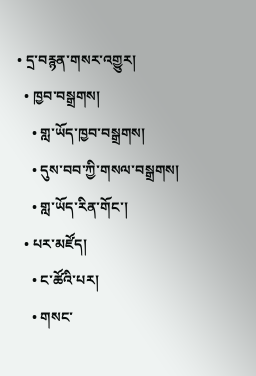• དྲ་བརྙན་གསར་འགྱུར།
  • ཁྱབ་བསྒྲགས།
    • གླ་ཡོད་ཁྱབ་བསྒྲགས།
    • དུས་བབ་ཀྱི་གསལ་བསྒྲགས།
    • གླ་ཡོད་རིན་གོང་།
  • པར་མཛོད།
    • ང་ཚོའི་པར།
    • གསང་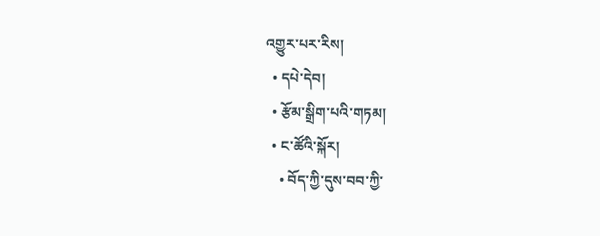འགྱུར་པར་རིས།
  • དཔེ་དེབ།
  • རྩོམ་སྒྲིག་པའི་གཏམ།
  • ང་ཚོའི་སྐོར།
    • བོད་ཀྱི་དུས་བབ་ཀྱི་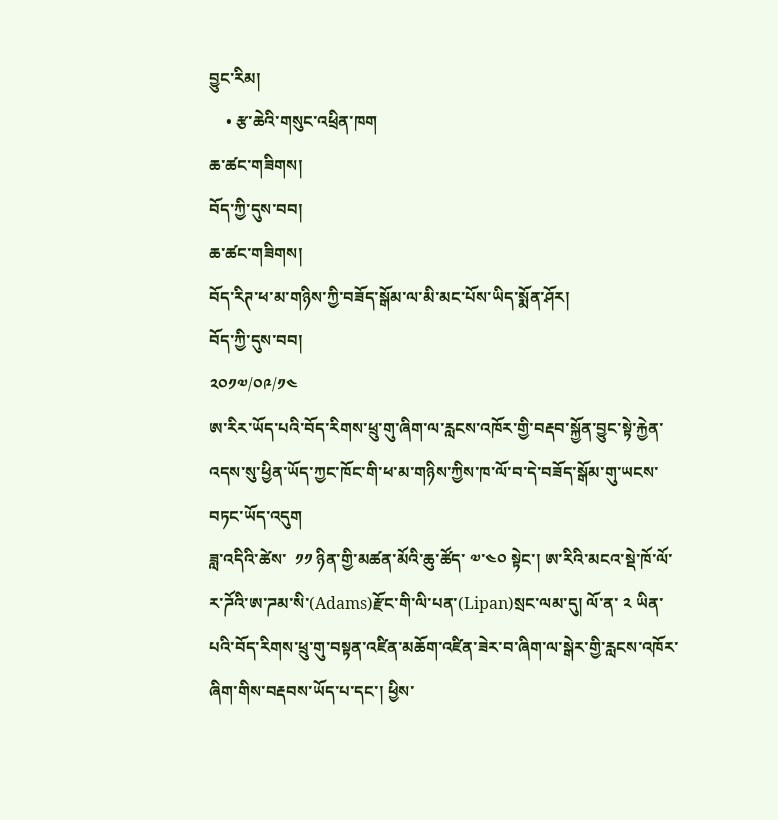བྱུང་རིམ།
    • རྩ་ཆེའི་གསུང་འཕྲིན་ཁག
ཆ་ཚང་གཟིགས།
བོད་ཀྱི་དུས་བབ།
ཆ་ཚང་གཟིགས།
བོད་རིཊ་ཕ་མ་གཉིས་ཀྱི་བཟོད་སྒོམ་ལ་མི་མང་པོས་ཡིད་སྨོན་ཤོར།
བོད་ཀྱི་དུས་བབ།
༢༠༡༧/༠༩/༡༤
ཨ་རིར་ཡོད་པའི་བོད་རིགས་ཕྲུ་གུ་ཞིག་ལ་རླངས་འཁོར་གྱི་བརྡབ་སྐྱོན་བྱུང་སྟེ་རྐྱེན་འདས་སུ་ཕྱིན་ཡོད་ཀྱང་ཁོང་གི་ཕ་མ་གཉིས་ཀྱིས་ཁ་ལོ་བ་དེ་བཟོད་སྒོམ་གུ་ཡངས་བཏང་ཡོད་འདུག
ཟླ་འདིའི་ཚེས་  ༡༡ ཉིན་གྱི་མཚན་མོའི་ཆུ་ཚོད་ ༧་༤༠ སྟེང་། ཨ་རིའི་མངའ་སྡེ་ཁོ་ལོ་ར་ཌོའི་ཨ་ཌམ་སི་(Adams)རྫོང་གི་ལི་པན་(Lipan)སྲང་ལམ་དུ། ལོ་ན་ ༢ ཡིན་པའི་བོད་རིགས་ཕྲུ་གུ་བསྟན་འཛིན་མཆོག་འཛིན་ཟེར་བ་ཞིག་ལ་སྒེར་གྱི་རླངས་འཁོར་ཞིག་གིས་བརྡབས་ཡོད་པ་དང་། ཕྱིས་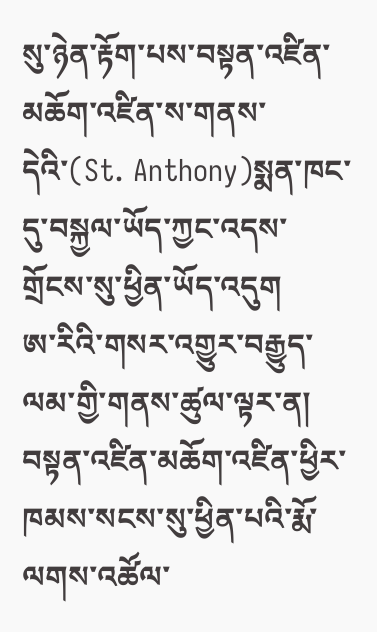སུ་ཉེན་རྟོག་པས་བསྟན་འཛིན་མཆོག་འཛིན་ས་གནས་དེའི་(St. Anthony)སྨན་ཁང་དུ་བསྐྱལ་ཡོད་ཀྱང་འདས་གྲོངས་སུ་ཕྱིན་ཡོད་འདུག
ཨ་རིའི་གསར་འགྱུར་བརྒྱུད་ལམ་གྱི་གནས་ཚུལ་ལྟར་ན། བསྟན་འཛིན་མཆོག་འཛིན་ཕྱིར་ཁམས་སངས་སུ་ཕྱིན་པའི་རྨོ་ལགས་འཚོལ་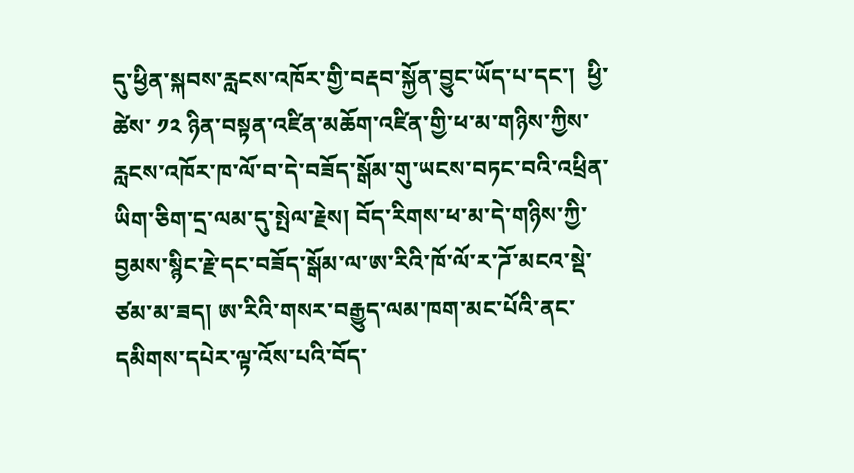དུ་ཕྱིན་སྐབས་རླངས་འཁོར་གྱི་བརྡབ་སྐྱོན་བྱུང་ཡོད་པ་དང་།  ཕྱི་ཚེས་ ༡༢ ཉིན་བསྟན་འཛིན་མཆོག་འཛིན་གྱི་ཕ་མ་གཉིས་ཀྱིས་རླངས་འཁོར་ཁ་ལོ་བ་དེ་བཟོད་སྒོམ་གུ་ཡངས་བཏང་བའི་འཕྲིན་ཡིག་ཅིག་དྲ་ལམ་དུ་སྤེལ་རྗེས། བོད་རིགས་ཕ་མ་དེ་གཉིས་ཀྱི་བྱམས་སྙིང་རྗེ་དང་བཟོད་སྒོམ་ལ་ཨ་རིའི་ཁོ་ལོ་ར་ཌོ་མངའ་སྡེ་ཙམ་མ་ཟད། ཨ་རིའི་གསར་བརྒྱུད་ལམ་ཁག་མང་པོའི་ནང་དམིགས་དཔེར་ལྟ་འོས་པའི་བོད་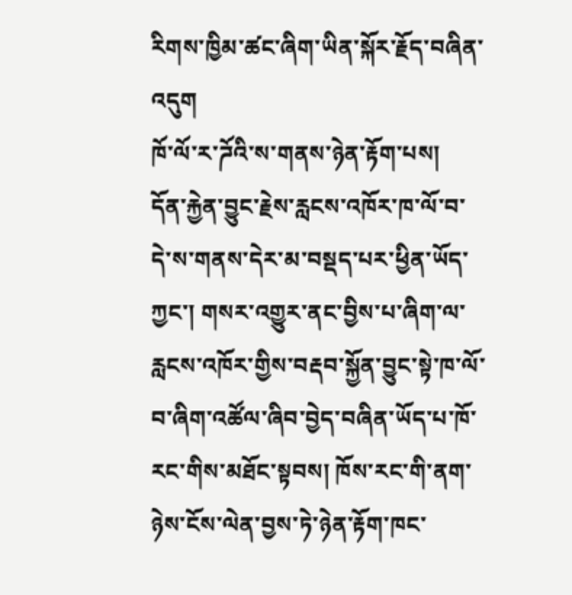རིགས་ཁྱིམ་ཚང་ཞིག་ཡིན་སྐོར་རྗོད་བཞིན་འདུག
ཁོ་ལོ་ར་ཌོའི་ས་གནས་ཉེན་རྟོག་པས།  དོན་རྐྱེན་བྱུང་རྗེས་རླངས་འཁོར་ཁ་ལོ་བ་དེ་ས་གནས་དེར་མ་བསྡད་པར་ཕྱིན་ཡོད་ཀྱང་། གསར་འགྱུར་ནང་བྱིས་པ་ཞིག་ལ་རླངས་འཁོར་གྱིས་བརྡབ་སྐྱོན་བྱུང་སྟེ་ཁ་ལོ་བ་ཞིག་འཚོལ་ཞིབ་བྱེད་བཞིན་ཡོད་པ་ཁོ་རང་གིས་མཐོང་སྟབས། ཁོས་རང་གི་ནག་ཉེས་ངོས་ལེན་བྱས་ཏེ་ཉེན་རྟོག་ཁང་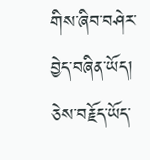གིས་ཞིབ་བཤེར་བྱེད་བཞིན་ཡོད། ཅེས་བརྗོད་ཡོད་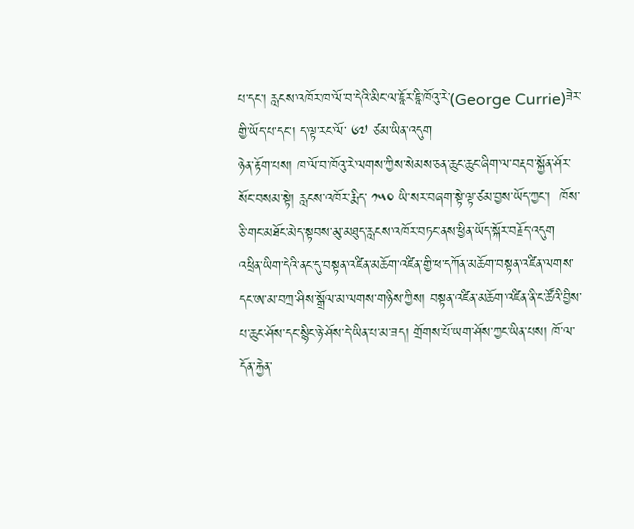པ་དང་། རླངས་འཁོར་ཁ་ལོ་བ་དེའི་མིང་ལ་ཇཱོར་ཇཱི་ཁོའུ་རེ་(George Currie)ཟེར་གྱི་ཡོད་པ་དང་། ད་ལྟ་རང་ལོ་ ༦༧ ཙམ་ཡིན་འདུག
ཉེན་རྟོག་པས། ཁ་ལོ་བ་ཁོའུ་རེ་ལགས་ཀྱིས་སེམས་ཅན་ཆུང་ཆུང་ཞིག་ལ་བརྡབ་སྐྱོན་ཤོར་སོང་བསམ་སྟེ། རླངས་འཁོར་རྨིད་ ༡༥༠ ཡི་སར་བཞག་སྟེ་ལྟ་ཙམ་བྱས་ཡོད་ཀྱང་།  ཁོས་ཅི་གང་མཐོང་མེད་སྟབས་མུ་མཐུད་རླངས་འཁོར་བཏང་ནས་ཕྱིན་ཡོད་སྐོར་བརྗོད་འདུག
འཕྲིན་ཡིག་དེའི་ནང་དུ་བསྟན་འཛིན་མཆོག་འཛིན་གྱི་ཕ་དཀོན་མཆོག་བསྟན་འཛིན་ལགས་དང་ཨ་མ་བཀྲ་ཤིས་སྒྲོལ་མ་ལགས་གཉིས་ཀྱིས། བསྟན་འཛིན་མཆོག་འཛིན་ནི་ང་ཚོའི་བྱིས་པ་ཆུང་ཤོས་དང་སྙིང་ཉེ་ཤོས་དེ་ཡིན་པ་མ་ཟད། གྲོགས་པོ་ཡག་ཤོས་ཀྱང་ཡིན་པས། ཁོ་ལ་དོན་རྐྱེན་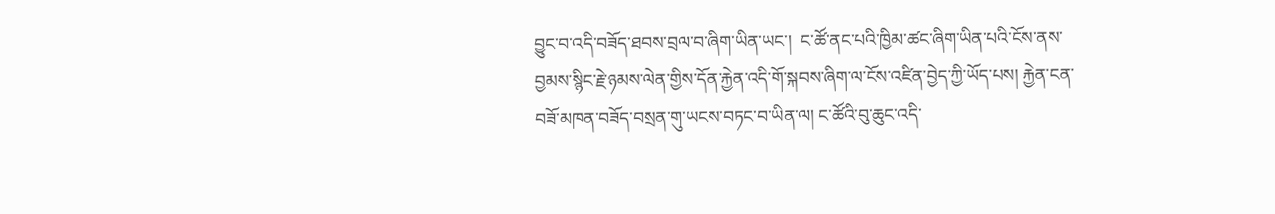བྱུང་བ་འདི་བཟོད་ཐབས་བྲལ་བ་ཞིག་ཡིན་ཡང་།  ང་ཚོ་ནང་པའི་ཁྱིམ་ཚང་ཞིག་ཡིན་པའི་ངོས་ནས་བྱམས་སྙིང་རྗེ་ཉམས་ལེན་གྱིས་དོན་རྐྱེན་འདི་གོ་སྐབས་ཞིག་ལ་ངོས་འཛིན་བྱེད་ཀྱི་ཡོད་པས། རྐྱེན་ངན་བཟོ་མཁན་བཟོད་བསྲན་གུ་ཡངས་བཏང་བ་ཡིན་ལ། ང་ཚོའི་བུ་ཆུང་འདི་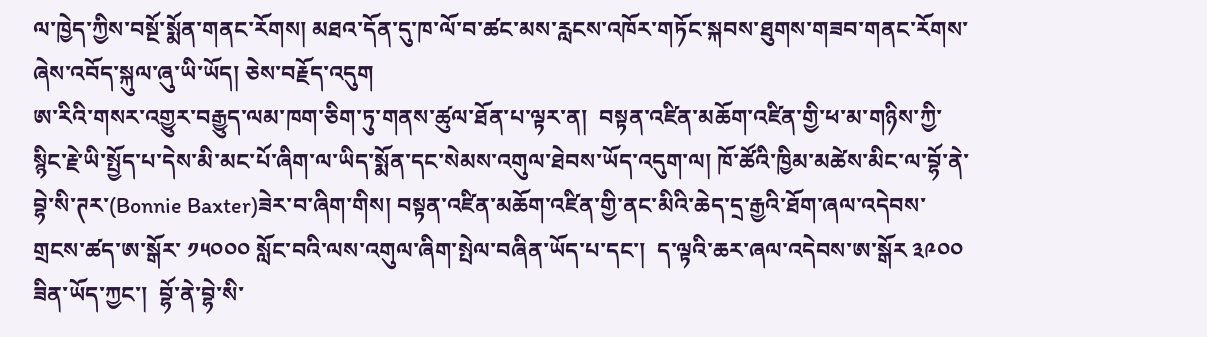ལ་ཁྱེད་ཀྱིས་བསྔོ་སྨོན་གནང་རོགས། མཐའ་དོན་དུ་ཁ་ལོ་བ་ཚང་མས་རླངས་འཁོར་གཏོང་སྐབས་ཐུགས་གཟབ་གནང་རོགས་ཞེས་འབོད་སྐུལ་ཞུ་ཡི་ཡོད། ཅེས་བརྗོད་འདུག
ཨ་རིའི་གསར་འགྱུར་བརྒྱུད་ལམ་ཁག་ཅིག་ཏུ་གནས་ཚུལ་ཐོན་པ་ལྟར་ན།  བསྟན་འཛིན་མཆོག་འཛིན་གྱི་ཕ་མ་གཉིས་ཀྱི་སྙིང་རྗེ་ཡི་སྤྱོད་པ་དེས་མི་མང་པོ་ཞིག་ལ་ཡིད་སྨོན་དང་སེམས་འགུལ་ཐེབས་ཡོད་འདུག་ལ། ཁོ་ཚོའི་ཁྱིམ་མཚེས་མིང་ལ་བྷོ་ནེ་བྷེ་སི་ཊར་(Bonnie Baxter)ཟེར་བ་ཞིག་གིས། བསྟན་འཛིན་མཆོག་འཛིན་གྱི་ནང་མིའི་ཆེད་དྲ་རྒྱའི་ཐོག་ཞལ་འདེབས་གྲངས་ཚད་ཨ་སྒོར་ ༡༥༠༠༠ སློང་བའི་ལས་འགུལ་ཞིག་སྤེལ་བཞིན་ཡོད་པ་དང་།  ད་ལྟའི་ཆར་ཞལ་འདེབས་ཨ་སྒོར ༣༩༠༠ ཟིན་ཡོད་ཀྱང་།  བྷོ་ནེ་བྷེ་སི་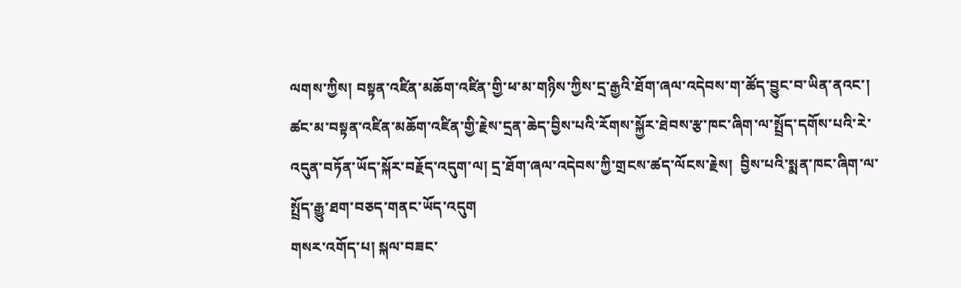ལགས་ཀྱིས། བསྟན་འཛིན་མཆོག་འཛིན་གྱི་ཕ་མ་གཉིས་ཀྱིས་དྲ་རྒྱའི་ཐོག་ཞལ་འདེབས་ག་ཚོད་བྱུང་བ་ཡིན་ནའང་། ཚང་མ་བསྟན་འཛིན་མཆོག་འཛིན་གྱི་རྗེས་དྲན་ཆེད་བྱིས་པའི་རོགས་སྐྱོར་ཐེབས་རྩ་ཁང་ཞིག་ལ་སྤྲོད་དགོས་པའི་རེ་འདུན་བཏོན་ཡོད་སྐོར་བརྗོད་འདུག་ལ། དྲ་ཐོག་ཞལ་འདེབས་ཀྱི་གྲངས་ཚད་ལོངས་རྗེས།  བྱིས་པའི་སྨན་ཁང་ཞིག་ལ་སྤྲོད་རྒྱུ་ཐག་བཅད་གནང་ཡོད་འདུག
གསར་འགོད་པ། སྐལ་བཟང་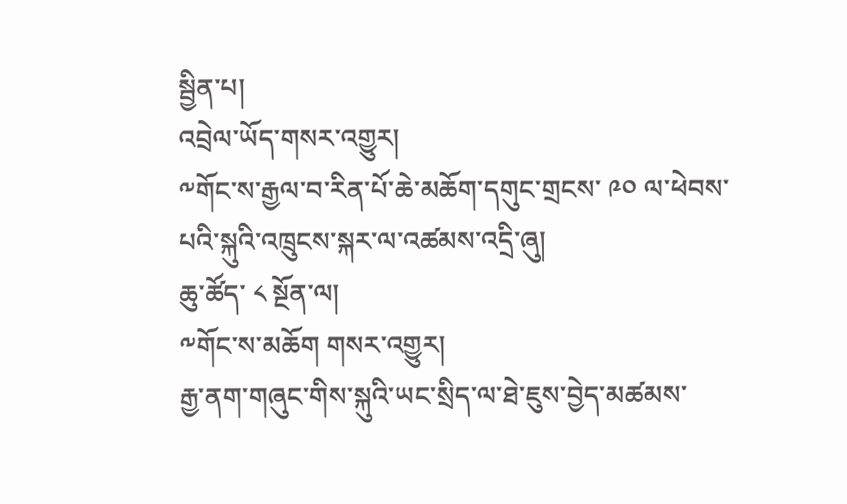སྦྱིན་པ།
འབྲེལ་ཡོད་གསར་འགྱུར།
༸གོང་ས་རྒྱལ་བ་རིན་པོ་ཆེ་མཆོག་དགུང་གྲངས་ ༩༠ ལ་ཕེབས་པའི་སྐུའི་འཁྲུངས་སྐར་ལ་འཚམས་འདྲི་ཞུ།
ཆུ་ཚོད་ ༨ སྔོན་ལ།
༸གོང་ས་མཆོག གསར་འགྱུར།
རྒྱ་ནག་གཞུང་གིས་སྐུའི་ཡང་སྲིད་ལ་ཐེ་ཇུས་བྱེད་མཚམས་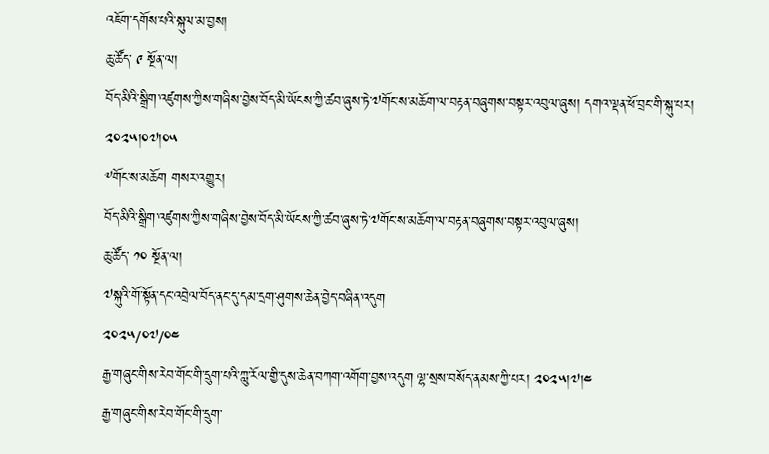འཇོག་དགོས་པའི་སྐུལ་མ་བྱས།
ཆུ་ཚོད་ ༩ སྔོན་ལ།
བོད་མིའི་སྒྲིག་འཛུགས་ཀྱིས་གཞིས་བྱེས་བོད་མི་ཡོངས་ཀྱི་ཚབ་ཞུས་ཏེ་༧གོང་ས་མཆོག་ལ་བརྟན་བཞུགས་བསྟར་འབུལ་ཞུས། དགའ་ལྡན་ཕོ་བྲང་གི་སྐུ་པར། ༢༠༢༥།༠༧།༠༥
༸གོང་ས་མཆོག གསར་འགྱུར།
བོད་མིའི་སྒྲིག་འཛུགས་ཀྱིས་གཞིས་བྱེས་བོད་མི་ཡོངས་ཀྱི་ཚབ་ཞུས་ཏེ་༧གོང་ས་མཆོག་ལ་བརྟན་བཞུགས་བསྟར་འབུལ་ཞུས།
ཆུ་ཚོད་ ༡༠ སྔོན་ལ།
༧སྐུའི་གོ་སྟོན་དང་འབྲེལ་བོད་ནང་དུ་དམ་དྲག་ཤུགས་ཆེན་བྱེད་བཞིན་འདུག
༢༠༢༥/༠༧/༠༤
རྒྱ་གཞུང་གིས་རེབ་གོང་གི་དྲུག་པའི་ཀླུ་རོལ་གྱི་དུས་ཆེན་བཀག་འགོག་བྱས་འདུག ལྷ་སྲས་བསོད་ནམས་ཀྱི་པར། ༢༠༢༥།༧།༤
རྒྱ་གཞུང་གིས་རེབ་གོང་གི་དྲུག་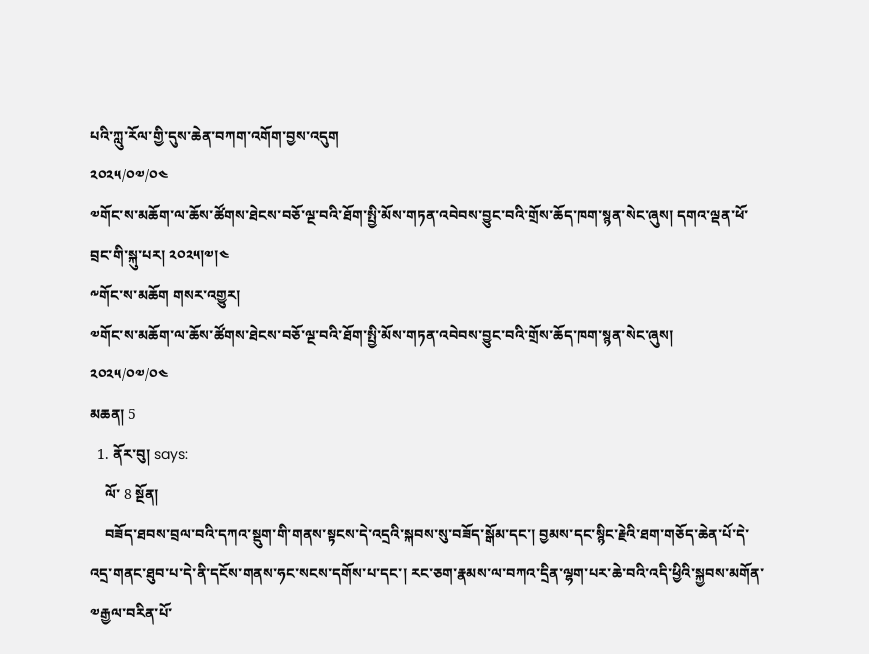པའི་ཀླུ་རོལ་གྱི་དུས་ཆེན་བཀག་འགོག་བྱས་འདུག
༢༠༢༥/༠༧/༠༤
༧གོང་ས་མཆོག་ལ་ཆོས་ཚོགས་ཐེངས་བཅོ་ལྔ་བའི་ཐོག་སྤྱི་མོས་གཏན་འབེབས་བྱུང་བའི་གྲོས་ཆོད་ཁག་སྙན་སེང་ཞུས། དགའ་ལྡན་ཕོ་བྲང་གི་སྐུ་པར། ༢༠༢༥།༧།༤
༸གོང་ས་མཆོག གསར་འགྱུར།
༧གོང་ས་མཆོག་ལ་ཆོས་ཚོགས་ཐེངས་བཅོ་ལྔ་བའི་ཐོག་སྤྱི་མོས་གཏན་འབེབས་བྱུང་བའི་གྲོས་ཆོད་ཁག་སྙན་སེང་ཞུས།
༢༠༢༥/༠༧/༠༤
མཆན། 5
  1. ནོར་བུ། says:
    ལོ་ 8 སྔོན།
    བཟོད་ཐབས་བྲལ་བའི་དཀའ་སྡུག་གི་གནས་སྟངས་དེ་འདྲའི་སྐབས་སུ་བཟོད་སྒོམ་དང་། བྱམས་དང་སྙིང་རྗེའི་ཐག་གཅོད་ཆེན་པོ་དེ་འདྲ་གནང་ཐུབ་པ་དེ་ནི་དངོས་གནས་ཧང་སངས་དགོས་པ་དང་། རང་ཅག་རྣམས་ལ་བཀའ་དྲིན་ལྷག་པར་ཆེ་བའི་འདི་ཕྱིའི་སྐྱབས་མགོན་༧རྒྱལ་བརིན་པོ་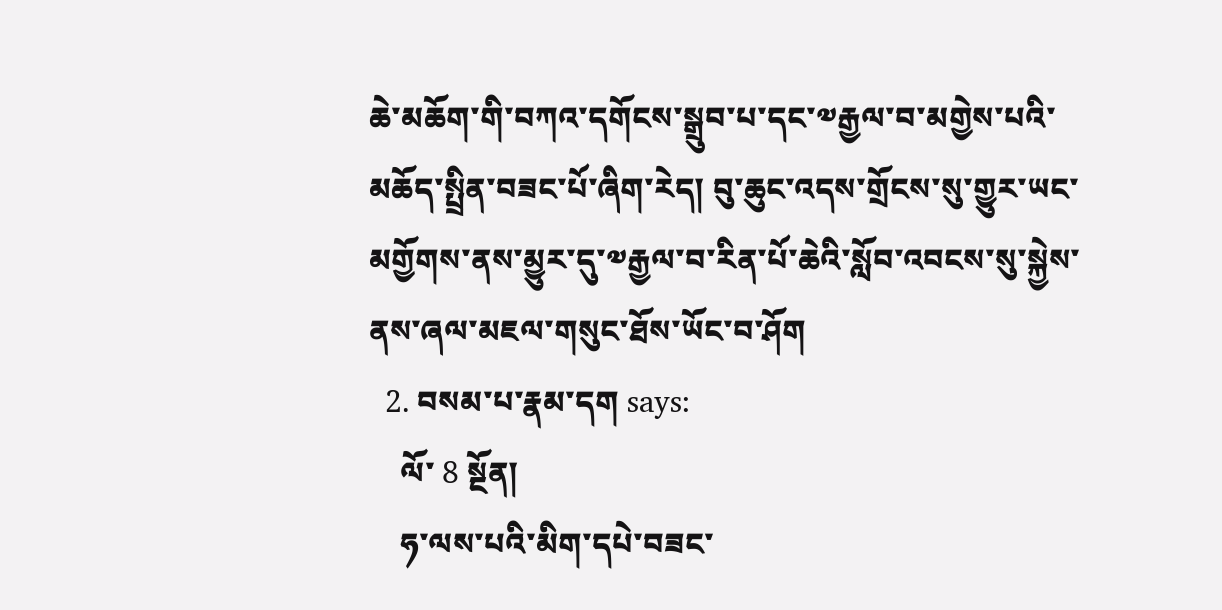ཆེ་མཆོག་གི་བཀའ་དགོངས་སྒྲུབ་པ་དང་༧རྒྱལ་བ་མགྱེས་པའི་མཆོད་སྤྲིན་བཟང་པོ་ཞིག་རེད། བུ་ཆུང་འདས་གྲོངས་སུ་གྱུར་ཡང་མགྱོགས་ནས་མྱུར་དུ་༧རྒྱལ་བ་རིན་པོ་ཆེའི་སློབ་འབངས་སུ་སྐྱེས་ནས་ཞལ་མཇལ་གསུང་ཐོས་ཡོང་བ་ཤོག
  2. བསམ་པ་རྣམ་དག says:
    ལོ་ 8 སྔོན།
    ཧ་ལས་པའི་མིག་དཔེ་བཟང་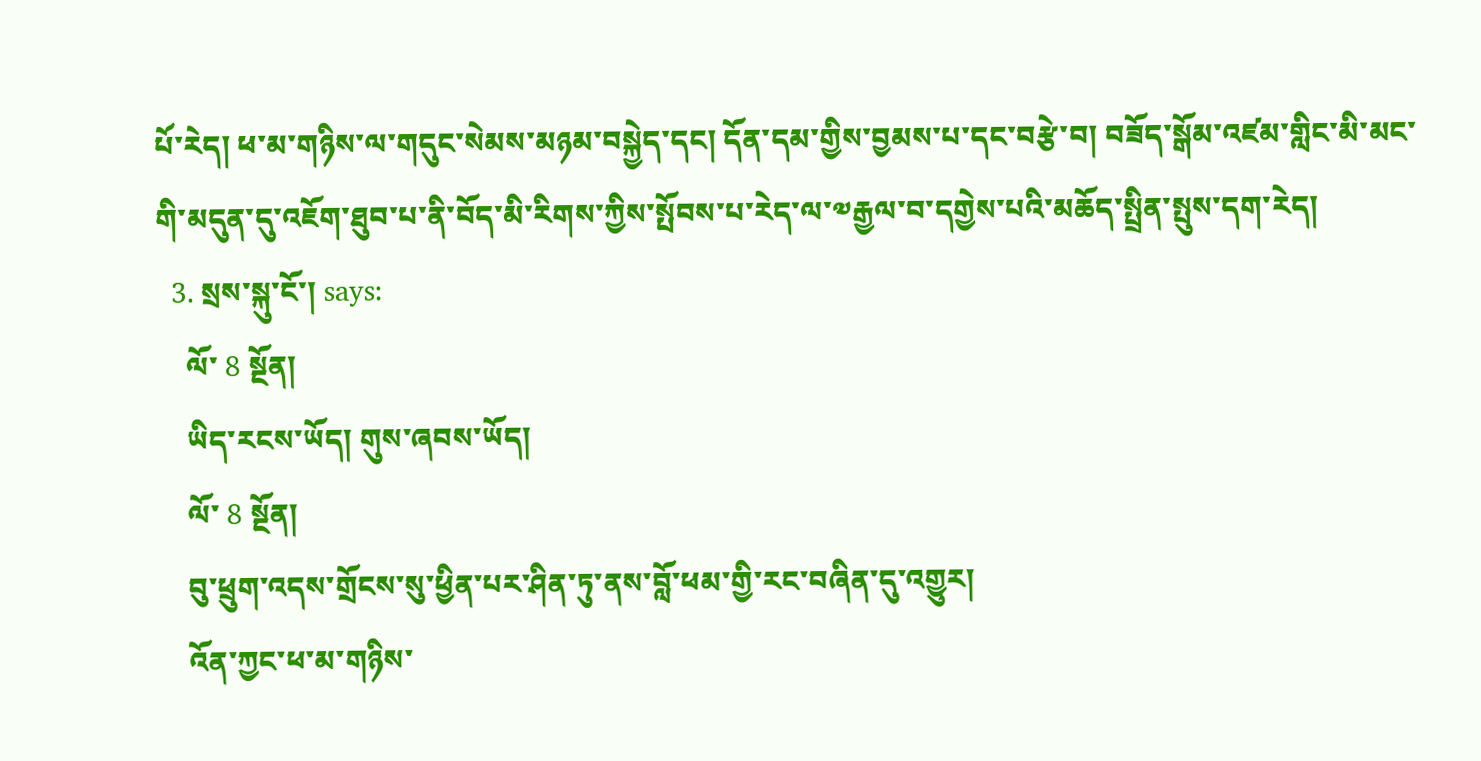པོ་རེད། ཕ་མ་གཉིས་ལ་གདུང་སེམས་མཉམ་བསྐྱེད་དང། དོན་དམ་གྱིས་བྱམས་པ་དང་བརྩེ་བ། བཟོད་སྒོམ་འཛམ་གླིང་མི་མང་གི་མདུན་དུ་འཇོག་ཐུབ་པ་ནི་བོད་མི་རིགས་ཀྱིས་སྤོབས་པ་རེད་ལ་༧རྒྱལ་བ་དགྱེས་པའི་མཆོད་སྤྲིན་སྤུས་དག་རེད།
  3. སྲས་སྐུ་ངོ་། says:
    ལོ་ 8 སྔོན།
    ཡིད་རངས་ཡོད། གུས་ཞབས་ཡོད།
    ལོ་ 8 སྔོན།
    བུ་ཕྲུག་འདས་གྲོངས་སུ་ཕྱིན་པར་ཤིན་ཏུ་ནས་བློ་ཕམ་གྱི་རང་བཞིན་དུ་འགྱུར།
    འོན་ཀྱང་ཕ་མ་གཉིས་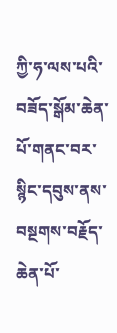ཀྱི་ཧ་ལས་པའི་བཟོད་སྒོམ་ཆེན་པོ་གནང་བར་སྙིང་དབུས་ནས་བསྔགས་བརྗོད་ཆེན་པོ་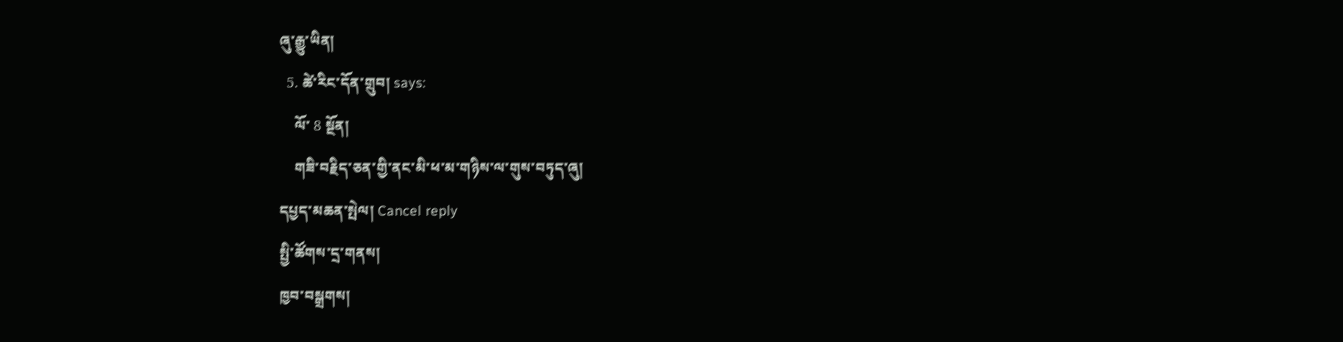ཞུ་རྒྱུ་ཡིན།
  5. ཚེ་རིང་དོན་གྲུབ། says:
    ལོ་ 8 སྔོན།
    གཟི་བརྗིད་ཅན་གྱི་ནང་མི་ཕ་མ་གཉིས་ལ་གུས་བཏུད་ཞུ།
དཔྱད་མཆན་སྤེལ། Cancel reply
སྤྱི་ཚོགས་དྲ་གནས།
ཁྱབ་བསྒྲགས།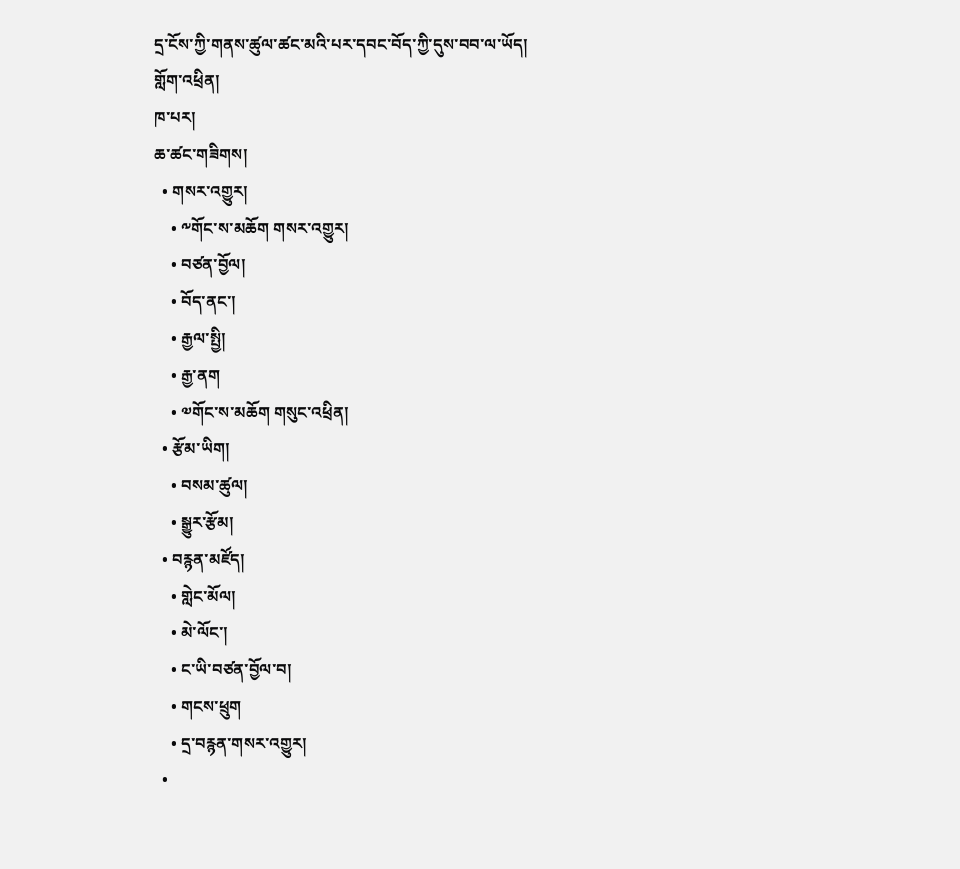དྲ་ངོས་ཀྱི་གནས་ཚུལ་ཚང་མའི་པར་དབང་བོད་ཀྱི་དུས་བབ་ལ་ཡོད།
གློག་འཕྲིན།
ཁ་པར།
ཆ་ཚང་གཟིགས།
  • གསར་འགྱུར།
    • ༸གོང་ས་མཆོག གསར་འགྱུར།
    • བཙན་བྱོལ།
    • བོད་ནང་།
    • རྒྱལ་སྤྱི།
    • རྒྱ་ནག
    • ༧གོང་ས་མཆོག གསུང་འཕྲིན།
  • རྩོམ་ཡིག།
    • བསམ་ཚུལ།
    • སྒྱུར་རྩོམ།
  • བརྙན་མཛོད།
    • གླེང་མོལ།
    • མེ་ལོང་།
    • ང་ཡི་བཙན་བྱོལ་བ།
    • གངས་ཕྲུག
    • དྲ་བརྙན་གསར་འགྱུར།
  •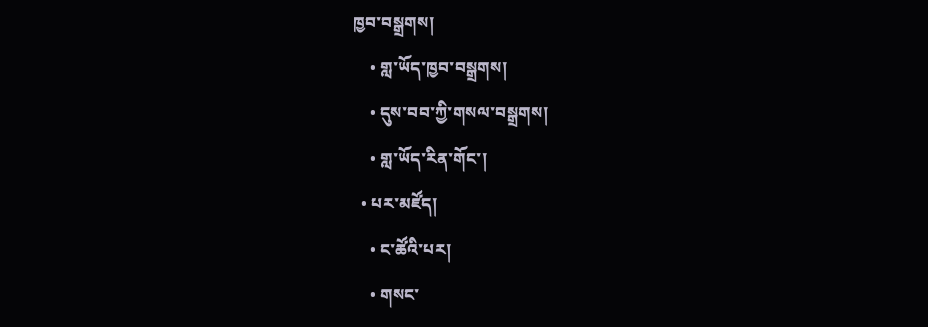ཁྱབ་བསྒྲགས།
    • གླ་ཡོད་ཁྱབ་བསྒྲགས།
    • དུས་བབ་ཀྱི་གསལ་བསྒྲགས།
    • གླ་ཡོད་རིན་གོང་།
  • པར་མཛོད།
    • ང་ཚོའི་པར།
    • གསང་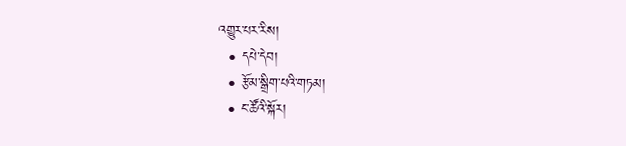འགྱུར་པར་རིས།
  • དཔེ་དེབ།
  • རྩོམ་སྒྲིག་པའི་གཏམ།
  • ང་ཚོའི་སྐོར།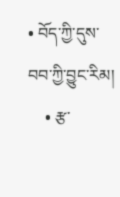• བོད་ཀྱི་དུས་བབ་ཀྱི་བྱུང་རིམ།
    • རྩ་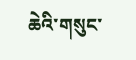ཆེའི་གསུང་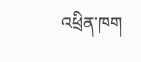འཕྲིན་ཁག